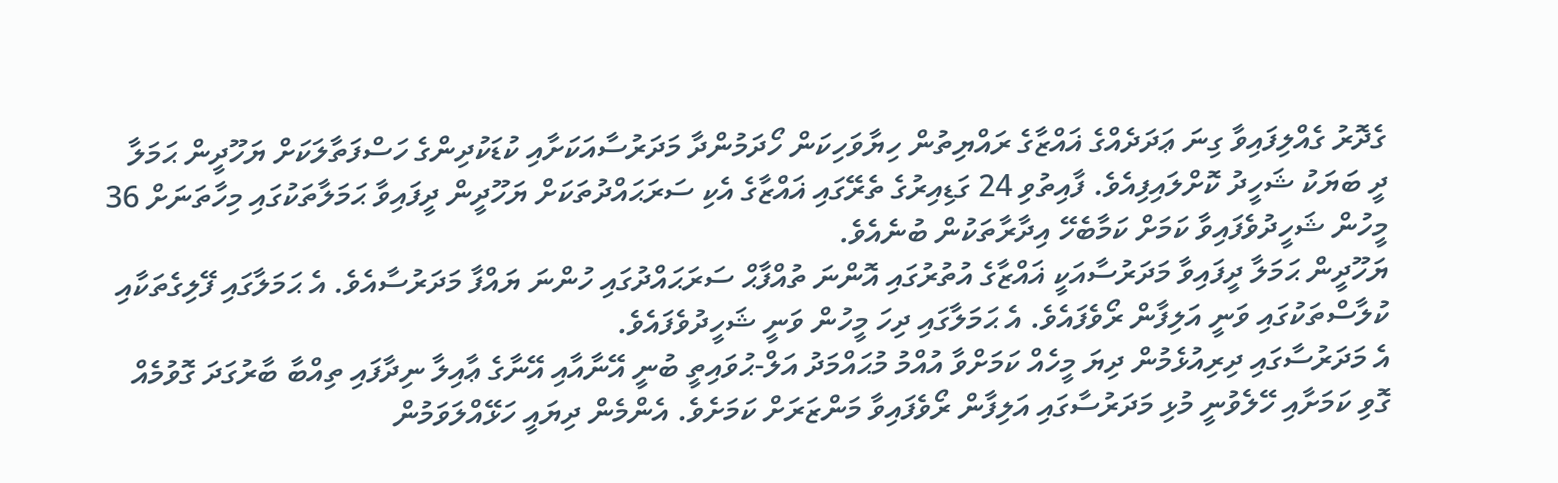ގެދޮރު ގެއްލިފައިވާ ގިނަ ޢަދަދެއްގެ ޣައްޒާގެ ރައްޔިތުން ހިޔާވަހިކަން ހޯދަމުންދާ މަދަރުސާއަކަށާއި ކުޑަކުދިންގެ ހަސްފަތާލަކަށް ޔަހޫދީން ޙަމަލާ ދީ ބަޔަކު ޝަހީދު ކޮށްލައިފިއެވެ. ފާއިތުވި 24 ގަޑިއިރުގެ ތެރޭގައި ޣައްޒާގެ އެކި ސަރަޙައްދުތަކަށް ޔަހޫދީން ދީފައިވާ ޙަމަލާތަކުގައި މިހާތަނަށް 36 މީހުން ޝަހީދުވެފައިވާ ކަމަށް ކަމާބެހޭ އިދާރާތަކުން ބުނެއެވެ.
ޔަހޫދީން ޙަމަލާ ދީފައިވާ މަދަރުސާއަކީ ޣައްޒާގެ އުތުރުގައި އޮންނަ ތުއްފާޙް ސަރަޙައްދުގައި ހުންނަ ޔައްފާ މަދަރުސާއެވެ. އެ ޙަމަލާގައި ފޭލިގެތަކާއި ކުލާސްތަކުގައި ވަނީ އަލިފާން ރޯވެފައެވެ. އެ ޙަމަލާގައި ދިހަ މީހުން ވަނީ ޝަހީދުވެފައެވެ.
އެ މަދަރުސާގައި ދިރިއުޅެމުން ދިޔަ މީހެއް ކަމަށްވާ އުއްމު މުޙައްމަދު އަލް-ޙުވައިތީ ބުނީ އޭނާއާއި އޭނާގެ ޢާއިލާ ނިދާފައި ތިއްބާ ބާރުގަދަ ގޮވުމެއް ގޮވި ކަމަށާއި ހޭލެވުނީ މުޅި މަދަރުސާގައި އަލިފާން ރޯވެފައިވާ މަންޒަރަށް ކަމަށެވެ. އެންމެން ދިޔައީ ހަޅޭއްލަވަމުން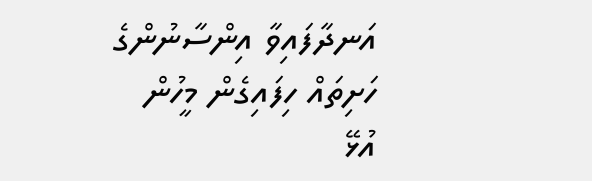އަނދާފައިވާ އިންސާނުންގެ ހަށިތައް ހިފައިގެން މީހުން އުޅޭ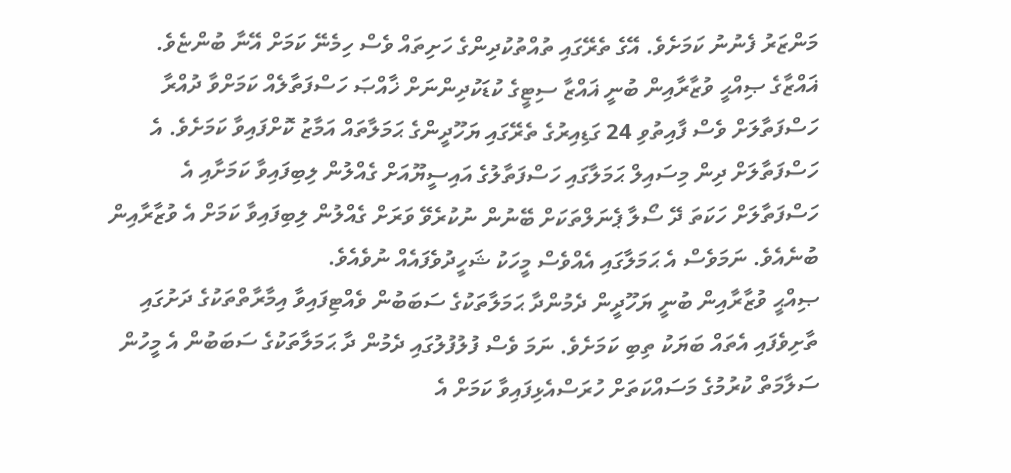މަންޒަރު ފެނުނު ކަމަށެވެ. އޭގެ ތެރޭގައި ތުއްތުކުދިންގެ ހަށިތައް ވެސް ހިމެނޭ ކަމަށް އޭނާ ބުންޏެވެ.
ޣައްޒާގެ ޞިއްޙީ ވުޒާރާއިން ބުނީ ޣައްޒާ ސިޓީގެ ކުޑަކުދިންނަށް ޚާއްޞަ ހަސްފަތާލެއް ކަމަށްވާ ދުއްރާ ހަސްފަތާލަށް ވެސް ފާއިތުވި 24 ގަޑިއިރުގެ ތެރޭގައި ޔަހޫދީންގެ ޙަމަލާތައް އަމާޒު ކޮށްފައިވާ ކަމަށެވެ. އެ ހަސްފަތާލަށް ދިން މިސައިލް ޙަމަލާގައި ހަސްފަތާލުގެ އައިސީޔޫއަށް ގެއްލުން ލިބިފައިވާ ކަމަށާއި އެ ހަސްފަތާލަށް ހަކަތަ ދޭ ސޯލާ ޕެނަލްތަކަށް ބޭނުން ނުކުރެވޭ ވަރަށް ގެއްލުން ލިބިފައިވާ ކަމަށް އެ ވުޒާރާއިން ބުނެއެވެ. ނަމަވެސް އެ ޙަމަލާގައި އެއްވެސް މީހަކު ޝަހީދުވެފައެއް ނުވެއެވެ.
ޞިއްޙީ ވުޒާރާއިން ބުނީ ޔަހޫދީން ދެމުންދާ ޙަމަލާތަކުގެ ސަބަބުން ވެއްޓިފައިވާ އިމާރާތްތަކުގެ ދަށުގައި ތާށިވެފައި އެތައް ބަޔަކު ތިބި ކަމަށެވެ. ނަމަ ވެސް ފުލުފުލުގައި ދެމުން ދާ ޙަމަލާތަކުގެ ސަބަބުން އެ މީހުން ސަލާމަތް ކުރުމުގެ މަސައްކަތަށް ހުރަސްއެޅިފައިވާ ކަމަށް އެ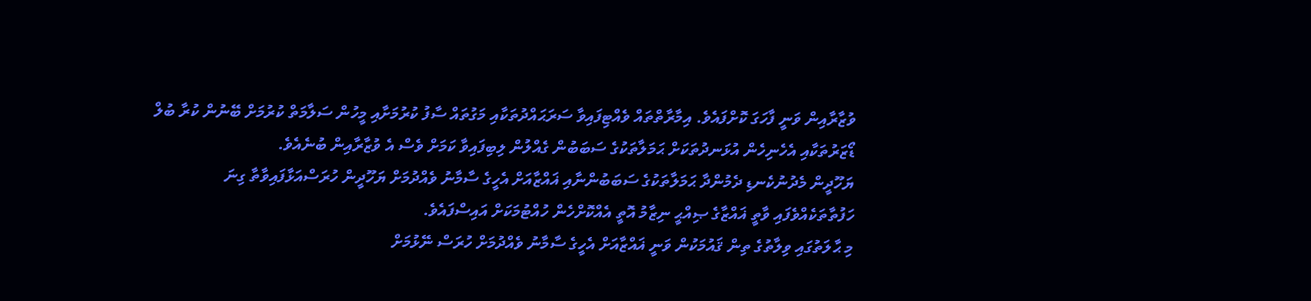ވުޒާރާއިން ވަނީ ފާހަގަ ކޮށްފައެވެ. އިމާރާތްތައް ވެއްޓިފައިވާ ސަރަޙައްދުތަކާއި މަގުތައް ސާފު ކުރުމަށާއި މީހުން ސަލާމަތް ކުރުމަށް ބޭނުން ކުރާ ބުލް ޑޯޒަރުތަކާއި އެހެނިހެން އުޅަނދުތަކަށް ޙަމަލާތަކުގެ ސަބަބުން ގެއްލުން ލިބިފައިވާ ކަމަށް ވެސް އެ ވުޒާރާއިން ބުނެއެވެ.
ޔަހޫދީން މެދުނުކެނޑި ދެމުންދާ ޙަމަލާތަކުގެ ސަބަބުންނާއި ޣައްޒާއަށް އެހީގެ ސާމާނު ވެއްދުމަށް ޔަހޫދީން ހުރަސްއަޅާފައިވާތާ ގިނަ ހަފުތާތަކެއްވެފައި ވާތީ ޣައްޒާގެ ޞިއްޙީ ނިޒާމު އޮތީ އެއްކޮށްހެން ހުއްޓުމަކަށް އައިސްފައެވެ.
މި ޙާލަތުގައި ވިލާތުގެ ތިން ޤައުމަކުން ވަނީ ޣައްޒާއަށް އެހީގެ ސާމާނު ވެއްދުމަށް ހުރަސް ނޭޅުމަށް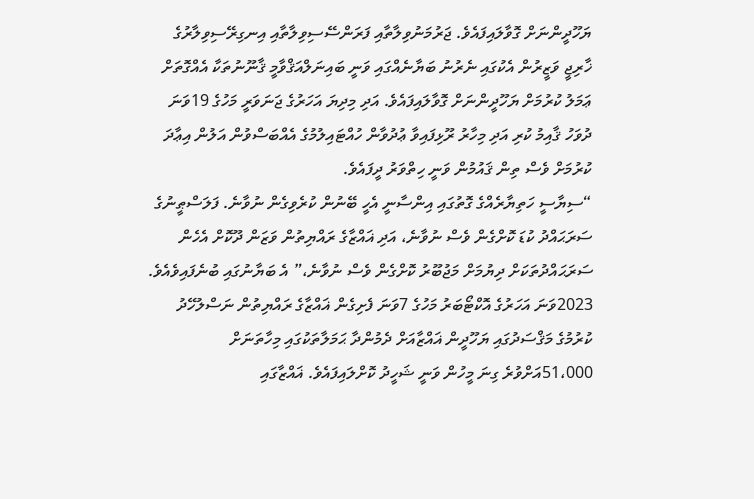ޔަހޫދީންނަށް ގޮވާލައިފައެވެ. ޖަރުމަނުވިލާތާއި ފަރަންސޭސިވިލާތާއި އިނގިރޭސިވިލާރުގެ ޚާރިޖީ ވަޒީރުން އެކުގައި ނެރުނު ބަޔާނެއްގައި ވަނީ ބައިނަލްއަޤްވާމީ ޤާނޫނުތަކާ އެއްގޮތަށް ޢަމަލު ކުރުމަށް ޔަހޫދީންނަށް ގޮވާލައިފައެވެ. އަދި މިދިޔަ އަހަރުގެ ޖަނަވަރީ މަހުގެ 19ވަނަ ދުވަހު ޤާއިމު ކުރި އަދި މިހާރު ރޫޅިފައިވާ ޢުދުވާން ހުއްޓައިލުމުގެ އެއްބަސްވުން އަލުން އިޢާދަ ކުރުމަށް ވެސް ތިން ޤައުމުން ވަނީ ހިތްވަރު ދީފައެވެ.
“ސިޔާސީ ހަތިޔާރެއްގެ ގޮތުގައި އިންސާނީ އެހީ ބޭނުން ކުރެވިގެން ނުވާނެ. ފަލަސްޠީނުގެ ސަރަޙައްދު ކުޑަ ކޮށްގެން ވެސް ނުވާނެ، އަދި ޣައްޒާގެ ރައްޔިތުން ވަޒަން ދޫކޮށް އެހެން ސަރަޙައްދުތަކަށް ދިޔުމަށް މަޖުބޫރު ކޮށްގެން ވެސް ނުވާނެ،” އެ ބަޔާނުގައި ބުނެފައިވެއެވެ.
2023ވަނަ އަހަރުގެ އޮކްޓޯބަރު މަހުގެ 7ވަނަ ފެށިގެން ޣައްޒާގެ ރައްޔިތުން ނަސްލުހޭދު ކުރުމުގެ މަޤްސަދުގައި ޔަހޫދީން ޣައްޒާއަށް ދެމުންދާ ޙަމަލާތަކުގައި މިހާތަނަށް 51،000އަށްވުރެ ގިނަ މީހުން ވަނީ ޝަހީދު ކޮށްލައިފައެވެ. ޣައްޒާގައި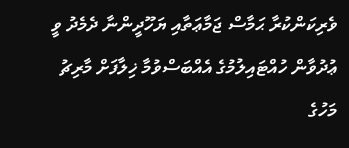ވެރިކަންކުރާ ޙަމާސް ޖަމާޢަތާއި ޔަހޫދީންނާ ދެމެދު ވީ ޢުދުވާން ހުއްޓައިލުމުގެ އެއްބަސްވުމާ ޚިލާފަށް މާރިޗު މަހުގެ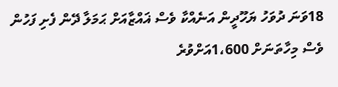18ވަނަ ދުވަހު ޔަހޫދީން އަނެއްކާ ވެސް ޣައްޒާއަށް ޙަމަލާ ދޭން ފެށި ފަހުން ވެސް މިހާތަނަށް 1،600އަށްވުރެ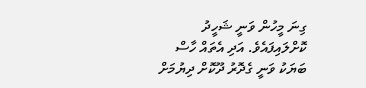ގިނަ މީހުން ވަނީ ޝަހީދު ކޮށްލައިފައެވެ. އަދި އެތައް ހާސް ބަޔަކު ވަނީ ގެދޮރު ދޫކޮށް ދިޔުމަށް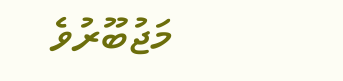މަޖުބޫރުވެ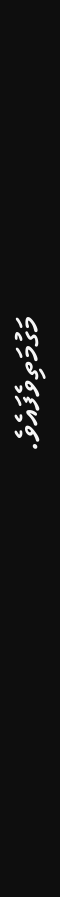މަގުމަތިވެފައެވެ.